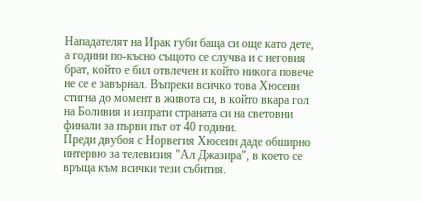Нападателят на Ирак губи баща си още като дете, а години по-късно същото се случва и с неговия брат, който е бил отвлечен и който никога повече не се е завърнал. Въпреки всичко това Хюсеин стигна до момент в живота си, в който вкара гол на Боливия и изпрати страната си на световни финали за първи път от 40 години.
Преди двубоя с Норвегия Хюсеин даде обширно интервю за телевизия "Ал Джазира", в което се връща към всички тези събития.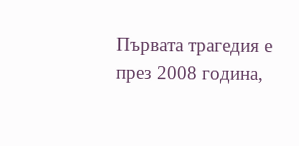Първата трагедия е през 2008 година,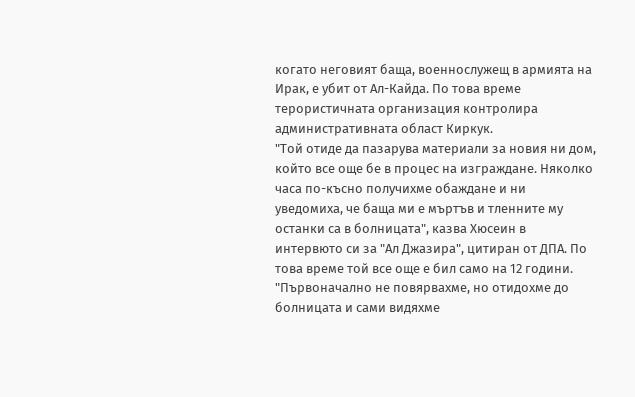когато неговият баща, военнослужещ в армията на Ирак, е убит от Ал-Кайда. По това време терористичната организация контролира административната област Киркук.
"Той отиде да пазарува материали за новия ни дом, който все още бе в процес на изграждане. Няколко часа по-късно получихме обаждане и ни уведомиха, че баща ми е мъртъв и тленните му останки са в болницата", казва Хюсеин в интервюто си за "Ал Джазира", цитиран от ДПА. По това време той все още е бил само на 12 години.
"Първоначално не повярвахме, но отидохме до болницата и сами видяхме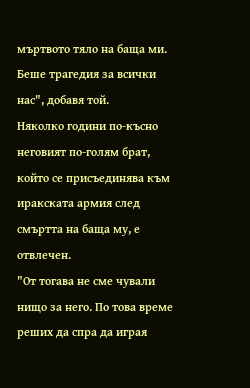мъртвото тяло на баща ми. Беше трагедия за всички нас", добавя той.
Няколко години по-късно неговият по-голям брат, който се присъединява към иракската армия след смъртта на баща му, е отвлечен.
"От тогава не сме чували нищо за него. По това време реших да спра да играя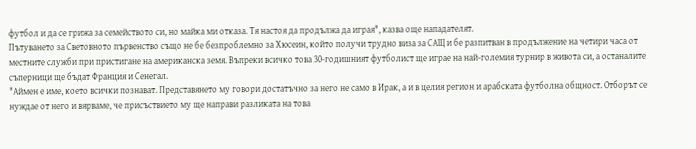футбол и да се грижа за семейството си, но майка ми отказа. Тя настоя да продължа да играя", казва още нападателят.
Пътуването за Световното първенство също не бе безпроблемно за Хюсеин, който получи трудно виза за САЩ и бе разпитван в продължение на четири часа от местните служби при пристигане на американска земя. Въпреки всичко това 30-годишният футболист ще играе на най-големия турнир в живота си, а останалите съперници ще бъдат Франция и Сенегал.
"Аймен е име, което всички познават. Представянето му говори достатъчно за него не само в Ирак, а и в целия регион и арабската футболна общност. Отборът се нуждае от него и вярваме, че присъствието му ще направи разликата на това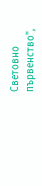Световно първенство",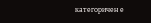категоричен е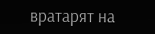вратарят на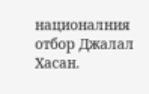националния отбор Джалал Хасан.